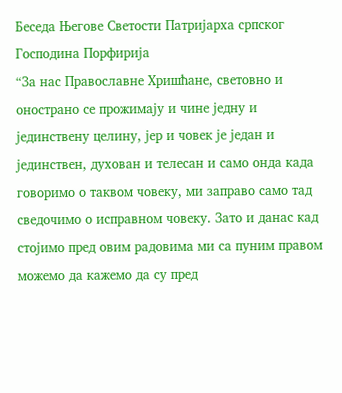Беседа Његове Светости Патријарха српског Господина Порфирија
“За нас Православне Хришћане, световно и онострано се прожимају и чине једну и јединствену целину, јер и човек је један и јединствен, духован и телесан и само онда када говоримо о таквом човеку, ми заправо само тад сведочимо о исправном човеку. Зато и данас кад стојимо пред овим радовима ми са пуним правом можемо да кажемо да су пред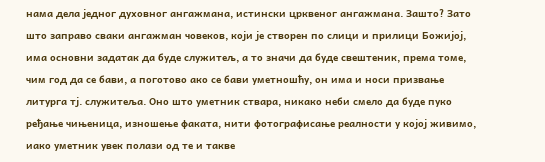нама дела једног духовног ангажмана, истински црквеног ангажмана. Зашто? Зато што заправо сваки ангажман човеков, који је створен по слици и прилици Божијој, има основни задатак да буде служитељ, а то значи да буде свештеник, према томе, чим год да се бави, а поготово ако се бави уметношћу, он има и носи призвање литурга тј. служитеља. Оно што уметник ствара, никако неби смело да буде пуко ређање чињеница, изношење факата, нити фотографисање реалности у којој живимо, иако уметник увек полази од те и такве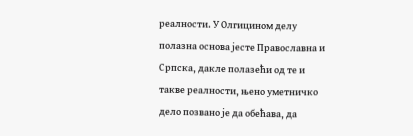реалности. У Олгицином делу полазна основа јесте Православна и Српска, дакле полазећи од те и такве реалности, њено уметничко дело позвано је да обећава, да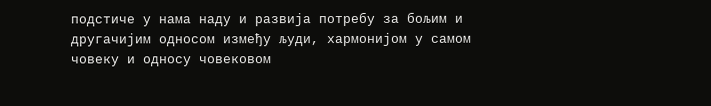подстиче у нама наду и развија потребу за бољим и другачијим односом између људи, хармонијом у самом човеку и односу човековом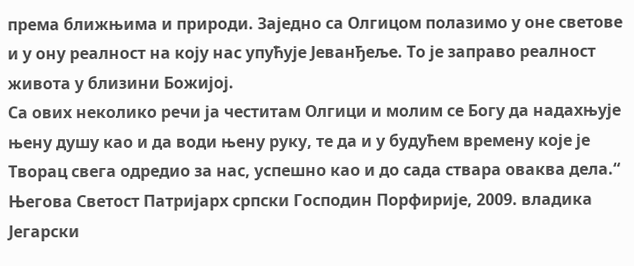према ближњима и природи. Заједно са Олгицом полазимо у оне светове и у ону реалност на коју нас упућује Јеванђеље. То је заправо реалност живота у близини Божијој.
Са ових неколико речи ја честитам Олгици и молим се Богу да надахњује њену душу као и да води њену руку, те да и у будућем времену које је Творац свега одредио за нас, успешно као и до сада ствара оваква дела.“
Његова Светост Патријарх српски Господин Порфирије, 2009. владика Јегарски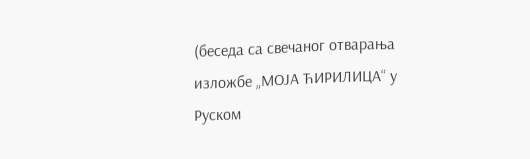(беседа са свечаног отварања изложбе „МОЈА ЋИРИЛИЦА“ у Руском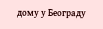дому у Београду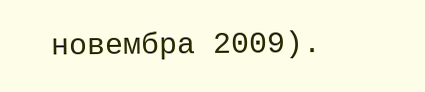новембра 2009).